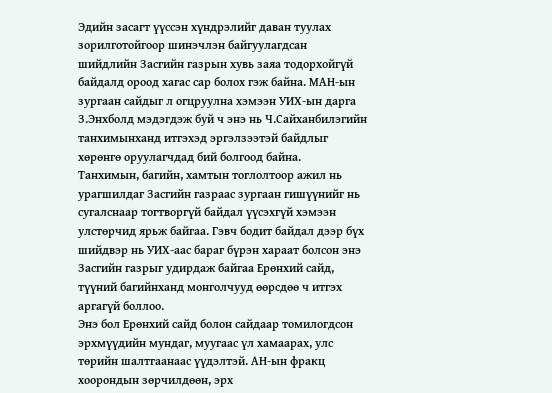Эдийн засагт үүссэн хүндрэлийг даван туулах зорилготойгоор шинэчлэн байгуулагдсан шийдлийн Засгийн газрын хувь заяа тодорхойгүй байдалд ороод хагас сар болох гэж байна. МАН-ын зургаан сайдыг л огцруулна хэмээн УИХ-ын дарга З.Энхболд мэдэгдэж буй ч энэ нь Ч.Сайханбилэгийн танхимынханд итгэхэд эргэлзээтэй байдлыг хөрөнгө оруулагчдад бий болгоод байна.
Танхимын, багийн, хамтын тоглолтоор ажил нь урагшилдаг Засгийн газраас зургаан гишүүнийг нь сугалснаар тогтворгүй байдал үүсэхгүй хэмээн улстөрчид ярьж байгаа. Гэвч бодит байдал дээр бүх шийдвэр нь УИХ-аас бараг бүрэн хараат болсон энэ Засгийн газрыг удирдаж байгаа Ерөнхий сайд, түүний багийнханд монголчууд өөрсдөө ч итгэх аргагүй боллоо.
Энэ бол Ерөнхий сайд болон сайдаар томилогдсон эрхмүүдийн мундаг, муугаас үл хамаарах, улс төрийн шалтгаанаас үүдэлтэй. АН-ын фракц хоорондын зөрчилдөөн, эрх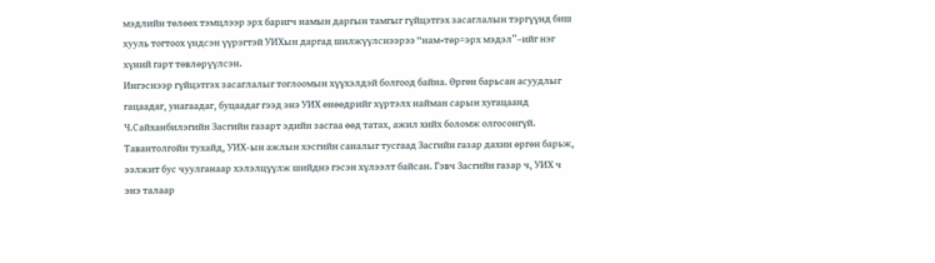мэдлийн төлөөх тэмцлээр эрх баригч намын даргын тамгыг гүйцэтгэх засаглалын тэргүүнд биш хууль тогтоох үндсэн үүрэгтэй УИХын даргад шилжүүлснээрээ “нам+төр=эрх мэдэл”–ийг нэг хүний гарт төвлөрүүлсэн.
Ингэснээр гүйцэтгэх засаглалыг тоглоомын хүүхэлдэй болгоод байна. Өргөн барьсан асуудлыг гацаадаг, унагаадаг, буцаадаг гээд энэ УИХ өнөөдрийг хүртэлх найман сарын хугацаанд Ч.Сайханбилэгийн Засгийн газарт эдийн засгаа өөд татах, ажил хийх боломж олгосонгүй.
Тавантолгойн тухайд, УИХ-ын ажлын хэсгийн саналыг тусгаад Засгийн газар дахин өргөн барьж, ээлжит бус чуулганаар хэлэлцүүлж шийднэ гэсэн хүлээлт байсан. Гэвч Засгийн газар ч, УИХ ч энэ талаар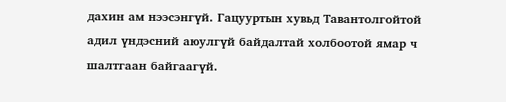дахин ам нээсэнгүй. Гацууртын хувьд Тавантолгойтой адил үндэсний аюулгүй байдалтай холбоотой ямар ч шалтгаан байгаагүй.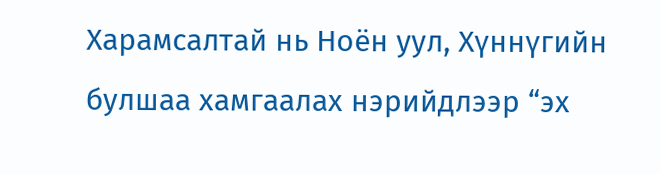Харамсалтай нь Ноён уул, Хүннүгийн булшаа хамгаалах нэрийдлээр “эх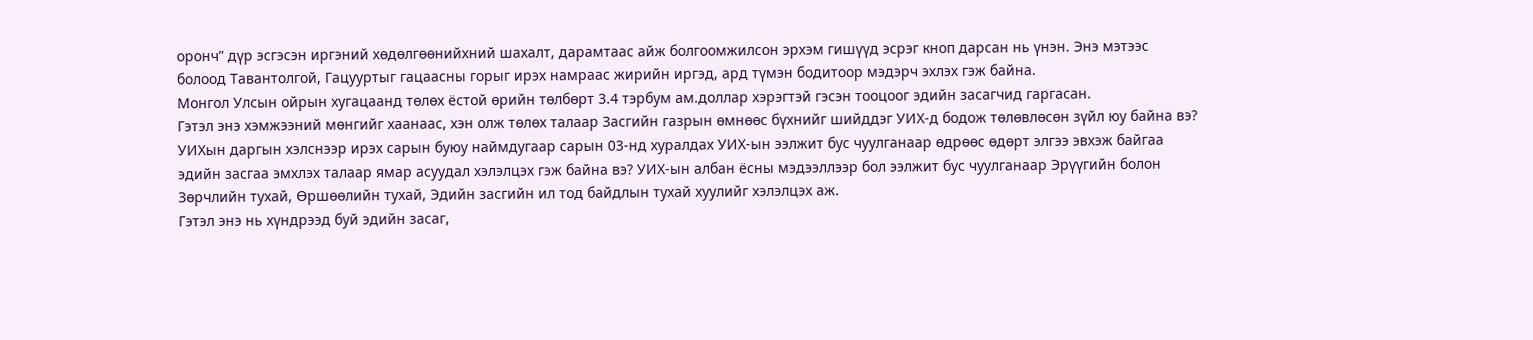оронч” дүр эсгэсэн иргэний хөдөлгөөнийхний шахалт, дарамтаас айж болгоомжилсон эрхэм гишүүд эсрэг кноп дарсан нь үнэн. Энэ мэтээс болоод Тавантолгой, Гацууртыг гацаасны горыг ирэх намраас жирийн иргэд, ард түмэн бодитоор мэдэрч эхлэх гэж байна.
Монгол Улсын ойрын хугацаанд төлөх ёстой өрийн төлбөрт 3.4 тэрбум ам.доллар хэрэгтэй гэсэн тооцоог эдийн засагчид гаргасан.
Гэтэл энэ хэмжээний мөнгийг хаанаас, хэн олж төлөх талаар Засгийн газрын өмнөөс бүхнийг шийддэг УИХ-д бодож төлөвлөсөн зүйл юу байна вэ? УИХын даргын хэлснээр ирэх сарын буюу наймдугаар сарын 03-нд хуралдах УИХ-ын ээлжит бус чуулганаар өдрөөс өдөрт элгээ эвхэж байгаа эдийн засгаа эмхлэх талаар ямар асуудал хэлэлцэх гэж байна вэ? УИХ-ын албан ёсны мэдээллээр бол ээлжит бус чуулганаар Эрүүгийн болон Зөрчлийн тухай, Өршөөлийн тухай, Эдийн засгийн ил тод байдлын тухай хуулийг хэлэлцэх аж.
Гэтэл энэ нь хүндрээд буй эдийн засаг,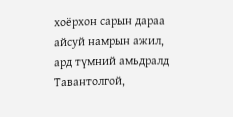хоёрхон сарын дараа айсуй намрын ажил, ард түмний амьдралд Тавантолгой,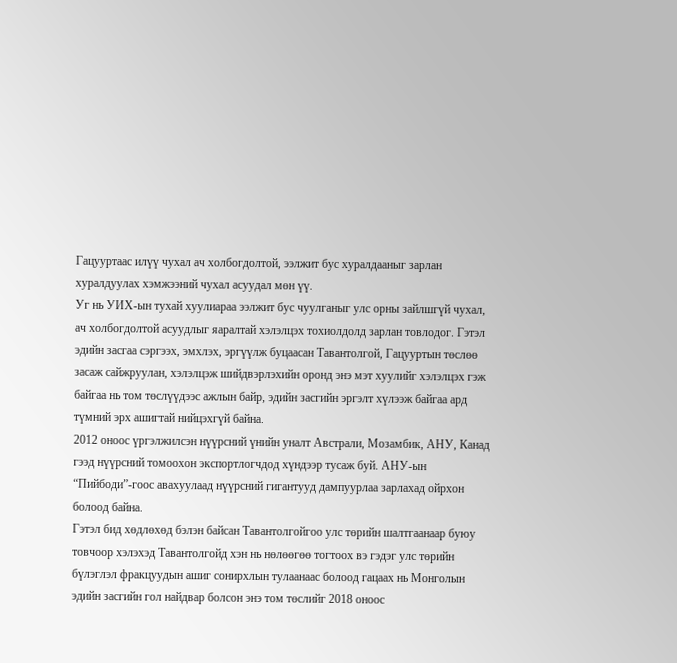Гацууртаас илүү чухал ач холбогдолтой, ээлжит бус хуралдааныг зарлан хуралдуулах хэмжээний чухал асуудал мөн үү.
Уг нь УИХ-ын тухай хуулиараа ээлжит бус чуулганыг улс орны зайлшгүй чухал, ач холбогдолтой асуудлыг яаралтай хэлэлцэх тохиолдолд зарлан товлодог. Гэтэл эдийн засгаа сэргээх, эмхлэх, эргүүлж буцаасан Тавантолгой, Гацууртын төслөө засаж сайжруулан, хэлэлцэж шийдвэрлэхийн оронд энэ мэт хуулийг хэлэлцэх гэж байгаа нь том төслүүдээс ажлын байр, эдийн засгийн эргэлт хүлээж байгаа ард түмний эрх ашигтай нийцэхгүй байна.
2012 оноос үргэлжилсэн нүүрсний үнийн уналт Австрали, Мозамбик, АНУ, Канад гээд нүүрсний томоохон экспортлогчдод хүндээр тусаж буй. АНУ-ын “Пийбоди”-гоос авахуулаад нүүрсний гигантууд дампуурлаа зарлахад ойрхон болоод байна.
Гэтэл бид хөдлөхөд бэлэн байсан Тавантолгойгоо улс төрийн шалтгаанаар буюу товчоор хэлэхэд Тавантолгойд хэн нь нөлөөгөө тогтоох вэ гэдэг улс төрийн бүлэглэл фракцуудын ашиг сонирхлын тулаанаас болоод гацаах нь Монголын эдийн засгийн гол найдвар болсон энэ том төслийг 2018 оноос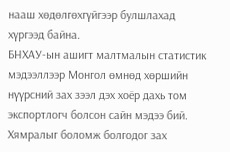нааш хөдөлгөхгүйгээр булшлахад хүргээд байна.
БНХАУ-ын ашигт малтмалын статистик мэдээллээр Монгол өмнөд хөршийн нүүрсний зах зээл дэх хоёр дахь том экспортлогч болсон сайн мэдээ бий. Хямралыг боломж болгодог зах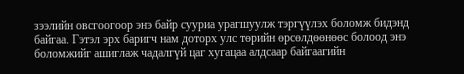зээлийн овсгоогоор энэ байр сууриа урагшуулж тэргүүлэх боломж бидэнд байгаа. Гэтэл эрх баригч нам доторх улс төрийн өрсөлдөөнөөс болоод энэ боломжийг ашиглаж чадалгүй цаг хугацаа алдсаар байгаагийн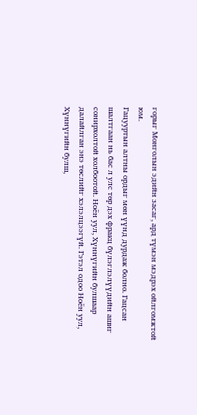горыг Монголын эдийн засаг, ард түмэн мэдрэх ойлгомжтой юм.
Гацууртын алтны ордыг мөн үүнд дурдаж болно. Гацсан шалтгаан нь бас л улс төр дэх фракц бүлэглэлүүдийн ашиг сонирхолтой холбоотой. Ноён уул, Хүннүгийн булшаар далайлган энэ төслийг хэлэлцээгүй. Гэтэл одоо Ноён уул, Хүннүгийн булш,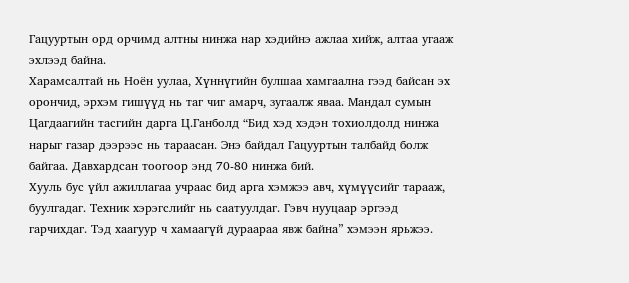Гацууртын орд орчимд алтны нинжа нар хэдийнэ ажлаа хийж, алтаа угааж эхлээд байна.
Харамсалтай нь Ноён уулаа, Хүннүгийн булшаа хамгаална гээд байсан эх орончид, эрхэм гишүүд нь таг чиг амарч, зугаалж яваа. Мандал сумын Цагдаагийн тасгийн дарга Ц.Ганболд “Бид хэд хэдэн тохиолдолд нинжа нарыг газар дээрээс нь тараасан. Энэ байдал Гацууртын талбайд болж байгаа. Давхардсан тоогоор энд 70-80 нинжа бий.
Хууль бус үйл ажиллагаа учраас бид арга хэмжээ авч, хүмүүсийг тарааж, буулгадаг. Техник хэрэгслийг нь саатуулдаг. Гэвч нууцаар эргээд гарчихдаг. Тэд хаагуур ч хамаагүй дураараа явж байна” хэмээн ярьжээ.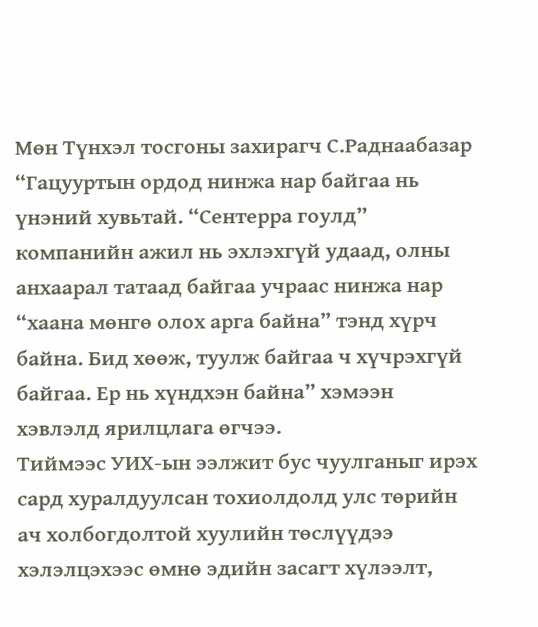Мөн Түнхэл тосгоны захирагч С.Раднаабазар “Гацууртын ордод нинжа нар байгаа нь үнэний хувьтай. “Сентерра гоулд” компанийн ажил нь эхлэхгүй удаад, олны анхаарал татаад байгаа учраас нинжа нар “хаана мөнгө олох арга байна” тэнд хүрч байна. Бид хөөж, туулж байгаа ч хүчрэхгүй байгаа. Ер нь хүндхэн байна” хэмээн хэвлэлд ярилцлага өгчээ.
Тиймээс УИХ-ын ээлжит бус чуулганыг ирэх сард хуралдуулсан тохиолдолд улс төрийн ач холбогдолтой хуулийн төслүүдээ хэлэлцэхээс өмнө эдийн засагт хүлээлт,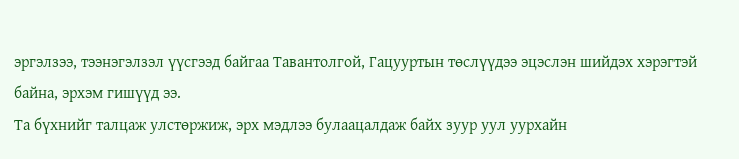эргэлзээ, тээнэгэлзэл үүсгээд байгаа Тавантолгой, Гацууртын төслүүдээ эцэслэн шийдэх хэрэгтэй байна, эрхэм гишүүд ээ.
Та бүхнийг талцаж улстөржиж, эрх мэдлээ булаацалдаж байх зуур уул уурхайн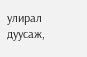улирал дуусаж,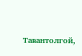Тавантолгой,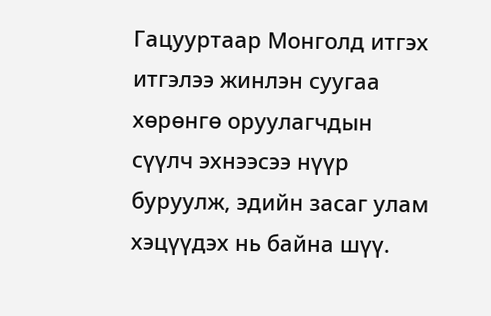Гацууртаар Монголд итгэх итгэлээ жинлэн суугаа хөрөнгө оруулагчдын сүүлч эхнээсээ нүүр буруулж, эдийн засаг улам хэцүүдэх нь байна шүү.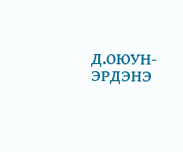Д.ОЮУН-ЭРДЭНЭ